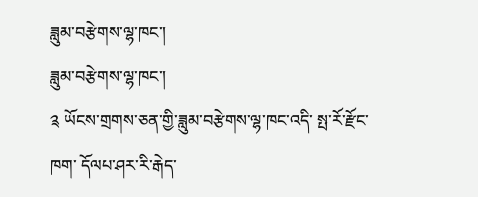ཟླུམ་བརྩེགས་ལྷ་ཁང་།
ཟླུམ་བརྩེགས་ལྷ་ཁང་།
༉ ཡོངས་གྲགས་ཅན་གྱི་ཟླུམ་བརྩེགས་ལྷ་ཁང་འདི་ སྤ་རོ་རྫོང་ཁག་ དོལཔ་ཤར་རི་རྒེད་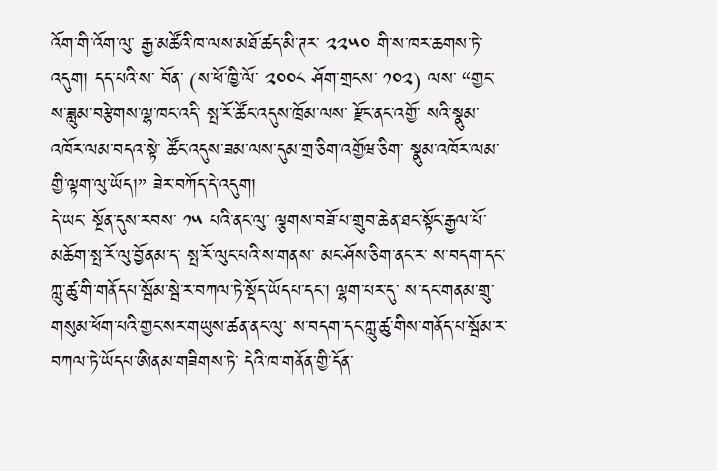འོག་གི་འོག་ལུ་ རྒྱ་མཚོའི་ཁ་ལས་མཐོ་ཚད་མི་ཊར་ ༢༢༥༠ གི་ས་ཁར་ཆགས་ཏེ་འདུག། དད་པའི་ས་ བོན་ (ས་ཕོ་ཁྱི་ལོ་ ༢༠༠༨ ཤོག་གྲངས་ ༡༠༢) ལས་ “གྱང་ས་ཟླུམ་བརྩེགས་ལྷ་ཁང་འདི་ སྤ་རོ་ཚོང་འདུས་ཁྲོམ་ལས་ རྫོང་ནང་འགྱོ་ སའི་སྣུམ་འཁོར་ལམ་བདའ་སྟེ་ ཚོང་འདུས་ཟམ་ལས་དུམ་གྲ་ཅིག་འགྱོཝ་ཅིག་ སྣུམ་འཁོར་ལམ་གྱི་ལྟག་ལུ་ཡོད།” ཟེར་བཀོད་དེ་འདུག།
དེ་ཡང་ སྔོན་དུས་རབས་ ༡༥ པའི་ནང་ལུ་ ལྕགས་བཟོ་པ་གྲུབ་ཆེན་ཐང་སྟོང་རྒྱལ་པོ་མཆོག་སྤ་རོ་ལུ་བྱོནམ་ད་ སྤ་རོ་ལུང་པའི་ས་གནས་ མང་ཤོས་ཅིག་ནང་ར་ ས་བདག་དང་ཀླུ་ཚུ་གི་གནོདཔ་སྦོམ་སྦེ་ར་བཀལ་ཏེ་སྡོད་ཡོདཔ་དང་། ལྷག་པར་དུ་ ས་དང་གནམ་གྲུ་གསུམ་ཕོག་པའི་གྱང་སར་གཡུས་ཚན་ནང་ལུ་ ས་བདག་དང་ཀླུ་ཚུ་གིས་གནོད་པ་སྦོམ་ར་བཀལ་ཏེ་ཡོདཔ་ཨིནམ་གཟིགས་ཏེ་ དེའི་ཁ་གནོན་གྱི་དོན་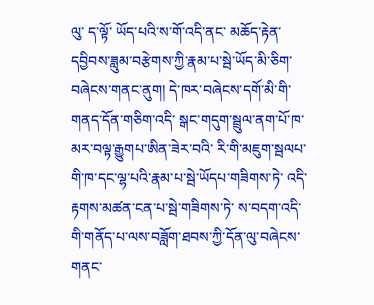ལུ་ ད་ལྟོ་ ཡོད་པའི་ས་གོ་འདི་ནང་ མཆོད་རྟེན་དབྱིབས་ཟླུམ་བརྩེགས་ཀྱི་རྣམ་པ་སྦེ་ཡོད་མི་ཅིག་བཞེངས་གནང་ནུག། དེ་ཁར་བཞེངས་དགོ་མི་གི་གནད་དོན་གཅིག་འདི་ སྒང་གདུག་སྦྲུལ་ནག་པོ་ཁ་མར་བལྟ་རྒྱུགཔ་ཨིན་ཟེར་བའི་ རི་གི་མཇུག་སྦལཔ་གི་ཁ་དང་ལྷ་པའི་རྣམ་པ་སྦེ་ཡོདཔ་གཟིགས་ཏེ་ འདི་རྟགས་མཚན་ངན་པ་སྦེ་གཟིགས་ཏེ་ ས་བདག་འདི་གི་གནོད་པ་ལས་བཟློག་ཐབས་ཀྱི་དོན་ལུ་བཞེངས་གནང་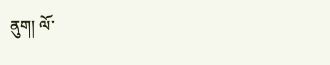ནུག། ལོ་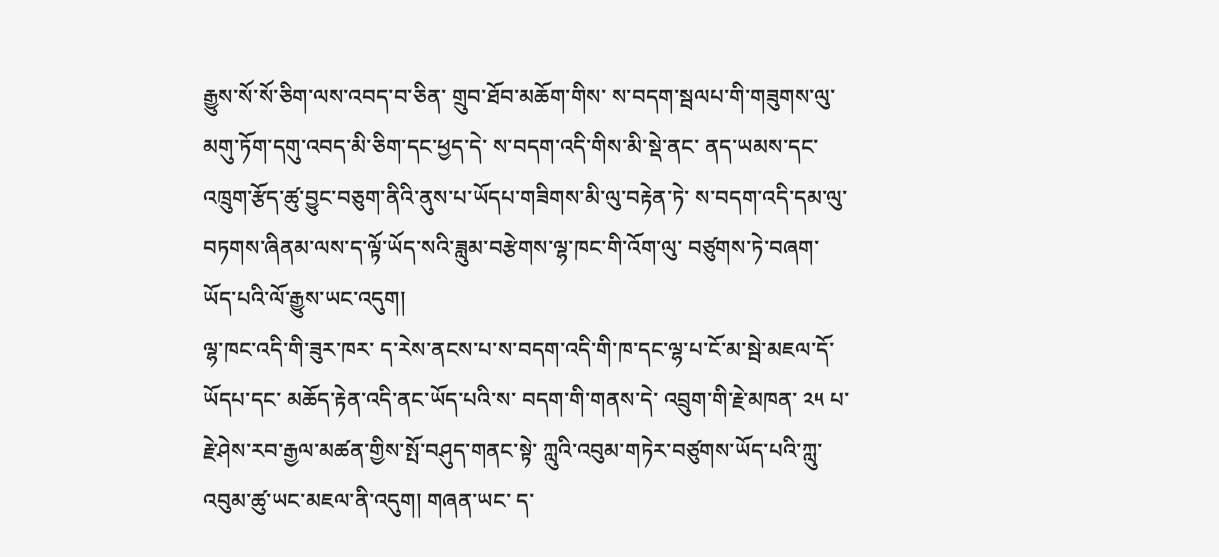རྒྱུས་སོ་སོ་ཅིག་ལས་འབད་བ་ཅིན་ གྲུབ་ཐོབ་མཆོག་གིས་ ས་བདག་སྦལཔ་གི་གཟུགས་ལུ་མགུ་ཏོག་དགུ་འབད་མི་ཅིག་དང་ཕྱད་དེ་ ས་བདག་འདི་གིས་མི་སྡེ་ནང་ ནད་ཡམས་དང་འཁྲུག་རྩོད་ཚུ་བྱུང་བཅུག་ནིའི་ནུས་པ་ཡོདཔ་གཟིགས་མི་ལུ་བརྟེན་ཏེ་ ས་བདག་འདི་དམ་ལུ་བཏགས་ཞིནམ་ལས་ད་ལྟོ་ཡོད་སའི་ཟླུམ་བརྩེགས་ལྷ་ཁང་གི་འོག་ལུ་ བཙུགས་ཏེ་བཞག་ཡོད་པའི་ལོ་རྒྱུས་ཡང་འདུག།
ལྷ་ཁང་འདི་གི་ཟུར་ཁར་ ད་རེས་ནངས་པ་ས་བདག་འདི་གི་ཁ་དང་ལྷ་པ་ངོ་མ་སྦེ་མཇལ་དོ་ཡོདཔ་དང་ མཆོད་རྟེན་འདི་ནང་ཡོད་པའི་ས་ བདག་གི་གནས་དེ་ འབྲུག་གི་རྗེ་མཁན་ ༢༥ པ་རྗེ་ཤེས་རབ་རྒྱལ་མཚན་གྱིས་སྤོ་བཤུད་གནང་སྟེ་ ཀླུའི་འབུམ་གཏེར་བཙུགས་ཡོད་པའི་ཀླུ་འབུམ་ཚུ་ཡང་མཇལ་ནི་འདུག། གཞན་ཡང་ ད་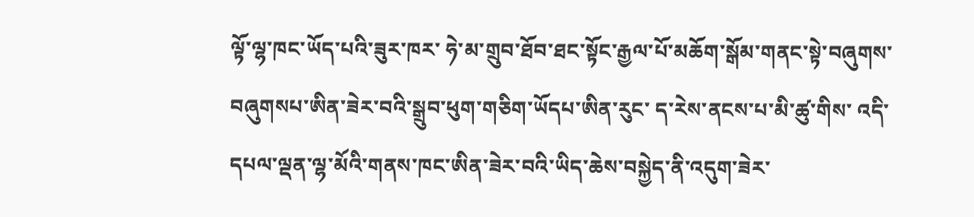ལྟོ་ལྷ་ཁང་ཡོད་པའི་ཟུར་ཁར་ ཧེ་མ་གྲུབ་ཐོབ་ཐང་སྟོང་རྒྱལ་པོ་མཆོག་སྒོམ་གནང་སྟེ་བཞུགས་བཞུགསཔ་ཨིན་ཟེར་བའི་སྒྲུབ་ཕུག་གཅིག་ཡོདཔ་ཨིན་རུང་ ད་རེས་ནངས་པ་མི་ཚུ་གིས་ འདི་དཔལ་ལྡན་ལྷ་མོའི་གནས་ཁང་ཨིན་ཟེར་བའི་ཡིད་ཆེས་བསྐྱེད་ནི་འདུག་ཟེར་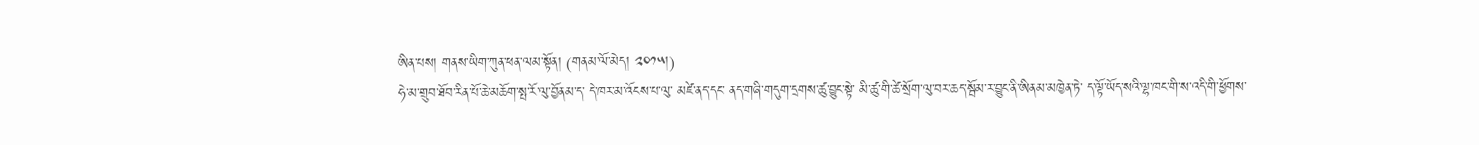ཨིན་པས། གནས་ཡིག་ཀུན་ཕན་ལམ་སྟོན། (གནམ་ལོ་མེད། ༢༠༡༥།)
ཧེ་མ་གྲུབ་ཐོབ་རིན་པོ་ཆེ་མཆོག་སྤ་རོ་ལུ་བྱོནམ་ད་ དེ་ཁར་མ་འོངས་པ་ལུ་ མཛེ་ནད་དང་ ནད་གཞི་གདུག་དྲགས་ཚུ་བྱུང་སྟེ་ མི་ཚུ་གི་ཚེ་སྲོག་ལུ་བར་ཆད་སྦོམ་ར་བྱུང་ནི་ཨིནམ་མཁྱེན་ཏེ་ ད་ལྟོ་ཡོད་སའི་ལྷ་ཁང་གི་ས་འདི་གི་ཕྱོགས་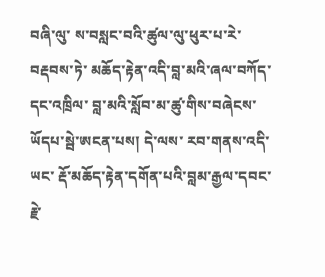བཞི་ལུ་ ས་བསླང་བའི་ཚུལ་ལུ་ཕུར་པ་རེ་བརྡབས་ཏེ་ མཆོད་རྟེན་འདི་བླ་མའི་ཞལ་བཀོད་དང་འཁྲིལ་ བླ་མའི་སློབ་མ་ཚུ་གིས་བཞེངས་ཡོདཔ་སྦེ་ཨངན་པས། དེ་ལས་ རབ་གནས་འདི་ཡང་ རྡོ་མཆོད་རྟེན་དགོན་པའི་བླམ་རྒྱལ་དབང་རྗེ་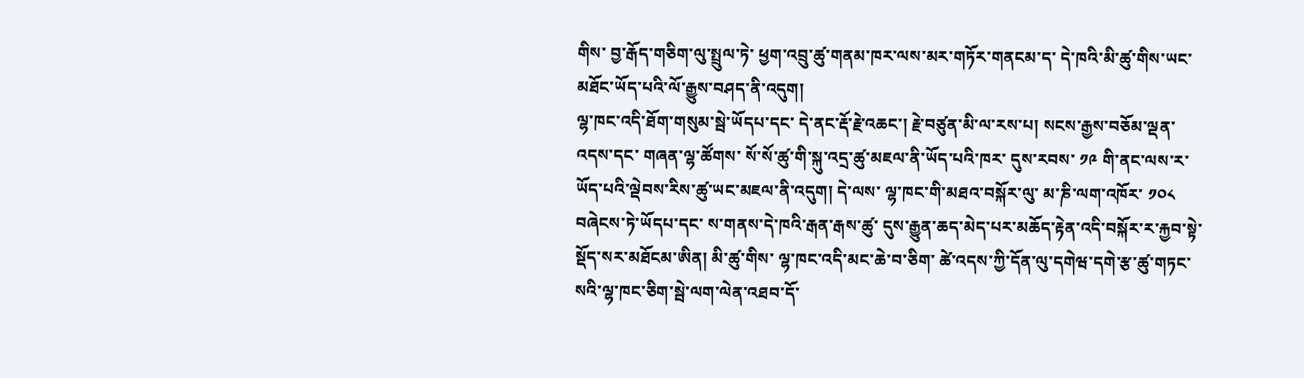གིས་ བྱ་རྒོད་གཅིག་ལུ་སྤྲུལ་ཏེ་ ཕྱག་འབྲུ་ཚུ་གནམ་ཁར་ལས་མར་གཏོར་གནངམ་ད་ དེ་ཁའི་མི་ཚུ་གིས་ཡང་མཐོང་ཡོད་པའི་ལོ་རྒྱུས་བཤད་ནི་འདུག།
ལྷ་ཁང་འདི་ཐོག་གསུམ་སྦེ་ཡོདཔ་དང་ དེ་ནང་རྡོ་རྗེ་འཆང་། རྗེ་བཙུན་མི་ལ་རས་པ། སངས་རྒྱས་བཅོམ་ལྡན་འདས་དང་ གཞན་ལྷ་ཚོགས་ སོ་སོ་ཚུ་གི་སྐུ་འདྲ་ཚུ་མཇལ་ནི་ཡོད་པའི་ཁར་ དུས་རབས་ ༡༩ གི་ནང་ལས་ར་ཡོད་པའི་ལྡེབས་རིས་ཚུ་ཡང་མཇལ་ནི་འདུག། དེ་ལས་ ལྷ་ཁང་གི་མཐའ་བསྐོར་ལུ་ མ་ཎི་ལག་འཁོར་ ༡༠༨ བཞེངས་ཏེ་ཡོདཔ་དང་ ས་གནས་དེ་ཁའི་རྒན་རྒས་ཚུ་ དུས་རྒྱུན་ཆད་མེད་པར་མཆོད་རྟེན་འདི་བསྐོར་ར་རྐྱབ་སྟེ་སྡོད་སར་མཐོངམ་ཨིན། མི་ཚུ་གིས་ ལྷ་ཁང་འདི་མང་ཆེ་བ་ཅིག་ ཚེ་འདས་ཀྱི་དོན་ལུ་དགེཝ་དགེ་རྩ་ཚུ་གཏང་སའི་ལྷ་ཁང་ཅིག་སྦེ་ལག་ལེན་འཐབ་དོ་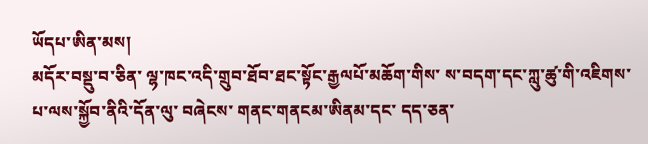ཡོདཔ་ཨིན་མས།
མདོར་བསྡུ་བ་ཅིན་ ལྷ་ཁང་འདི་གྲུབ་ཐོབ་ཐང་སྟོང་རྒྱལཔོ་མཆོག་གིས་ ས་བདག་དང་ཀླུ་ཚུ་གི་འཇིགས་པ་ལས་སྐྱོབ་ནིའི་དོན་ལུ་ བཞེངས་ གནང་གནངམ་ཨིནམ་དང་ དད་ཅན་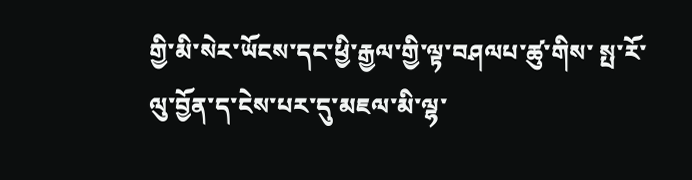གྱི་མི་སེར་ཡོངས་དང་ཕྱི་རྒྱལ་གྱི་ལྟ་བཤལཔ་ཚུ་གིས་ སྤ་རོ་ལུ་བྱོན་ད་ངེས་པར་དུ་མཇལ་མི་ལྷ་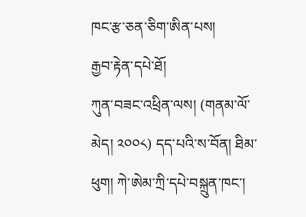ཁང་རྩ་ཅན་ཅིག་ཨིན་པས།
རྒྱབ་རྟེན་དཔེ་ཐོ།
ཀུན་བཟང་འཕྲིན་ལས། (གནམ་ལོ་མེད། ༢༠༠༨) དད་པའི་ས་བོན། ཐིམ་ཕུག། ཀེ་ཨེམ་ཀྲི་དཔེ་བསྐྲུན་ཁང་།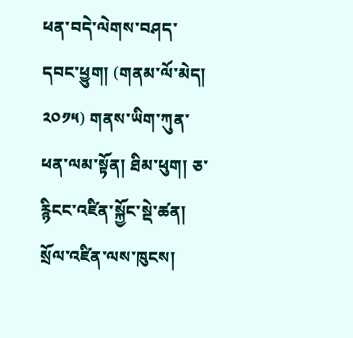ཕན་བདེ་ལེགས་བཤད་དབང་ཕྱུག། (གནམ་ལོ་མེད། ༢༠༡༥) གནས་ཡིག་ཀུན་ཕན་ལམ་སྟོན། ཐིམ་ཕུག། ཅ་རྙིངང་འཛིན་སྐྱོང་སྡེ་ཚན། སྲོལ་འཛིན་ལས་ཁུངས།